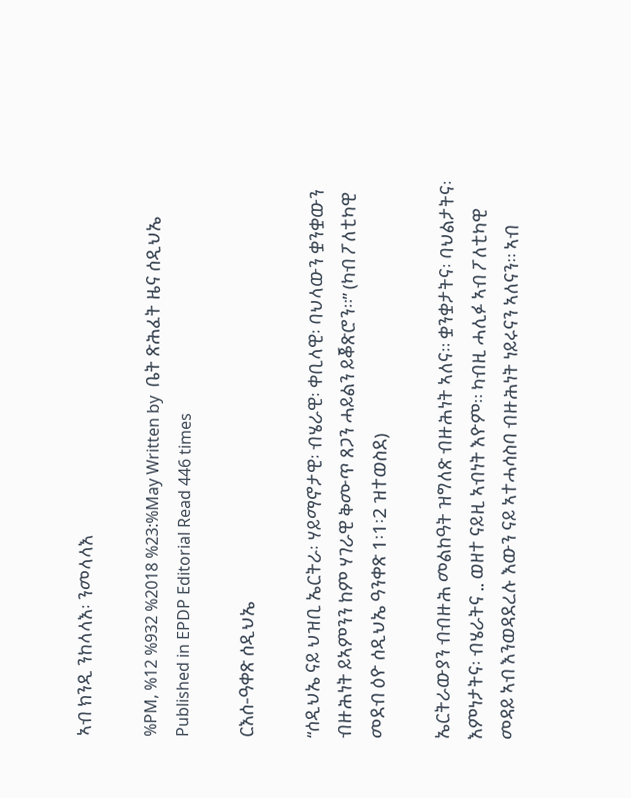ኣብ ክንዲ ንከላላእ፡ ንመላላእ

%PM, %12 %932 %2018 %23:%May Written by  ቤት ጽሕፈት ዜና ሰዲህኤ Published in EPDP Editorial Read 446 times

ርእሰ-ዓቀጽ ሰዲህኤ

“ሰዲህኤ ናይ ህዝቢ ኤርትራ፡ ሃይማኖታዊ፡ ብሄራዊ፡ ቀቢላዊ፡ ባህላውን ቋንቋውን ብዙሕነት ይኣምንን ከም ሃገራዊ ቅሙጥ ጸጋን ሓይልን ይቖጽሮን።” (ካብ ፖለቲካዊ መደብ ዕዮ ሰዲህኤ ዓንቀጽ 1፡1፡2 ዝተወስደ)

ኤርትራውያን ብብዙሕ መልከዓት ዝግለጽ ብዙሕነት ኣለና። ቋንቋታትና፡ ባህልታትና፡ እምነታትና፡ ብሄራትና .. ወዘተ ናይዚ ኣብነት እዮም። ካብዚ ሓሊፉ ኣብ ፖለቲካዊ መዳይ ኣብ እንወዳደረሉ እውን ናይ ኣተሓሳስባ ብዙሕነት ነይሩናን ኣለናን። ኣብ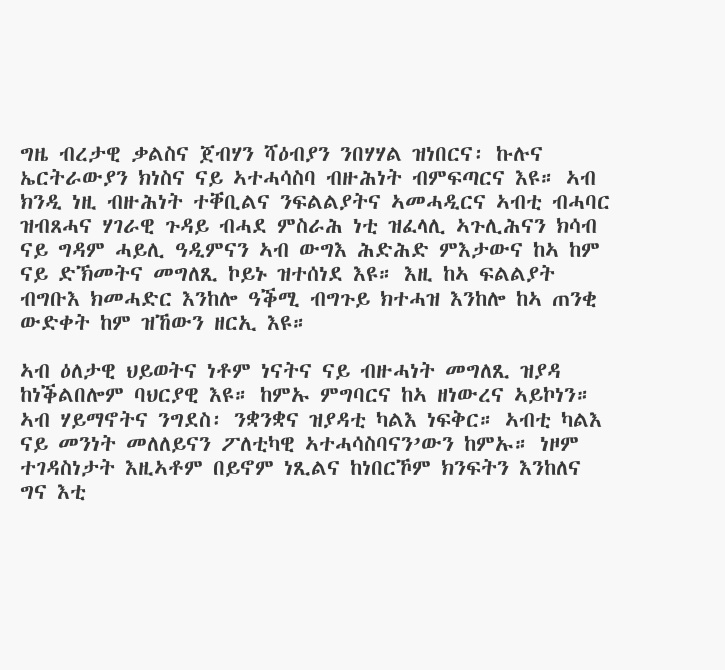ግዜ ብረታዊ ቃልስና ጀብሃን ሻዕብያን ንበሃሃል ዝነበርና፡ ኩሉና ኤርትራውያን ክነስና ናይ ኣተሓሳስባ ብዙሕነት ብምፍጣርና እዩ። ኣብ ክንዲ ነዚ ብዙሕነት ተቐቢልና ንፍልልያትና ኣመሓዲርና ኣብቲ ብሓባር ዝብጸሓና ሃገራዊ ጉዳይ ብሓደ ምስራሕ ነቲ ዝፈላሊ ኣጉሊሕናን ክሳብ ናይ ግዳም ሓይሊ ዓዲምናን ኣብ ውግእ ሕድሕድ ምእታውና ከኣ ከም ናይ ድኽመትና መግለጺ ኮይኑ ዝተሰነደ እዩ። እዚ ከኣ ፍልልያት ብግቡእ ክመሓድር እንከሎ ዓቕሚ ብግጉይ ክተሓዝ እንከሎ ከኣ ጠንቂ ውድቀት ከም ዝኸውን ዘርኢ እዩ።

ኣብ ዕለታዊ ህይወትና ነቶም ነናትና ናይ ብዙሓነት መግለጺ ዝያዳ ከነቕልበሎም ባህርያዊ እዩ። ከምኡ ምግባርና ከኣ ዘነውረና ኣይኮነን። ኣብ ሃይማኖትና ንግደስ፡ ንቋንቋና ዝያዳቲ ካልእ ነፍቅር። ኣብቲ ካልእ ናይ መንነት መለለይናን ፖለቲካዊ ኣተሓሳስባናን’ውን ከምኡ። ነዞም ተገዳስነታት እዚኣቶም በይኖም ነጺልና ከነበርኾም ክንፍትን እንከለና ግና እቲ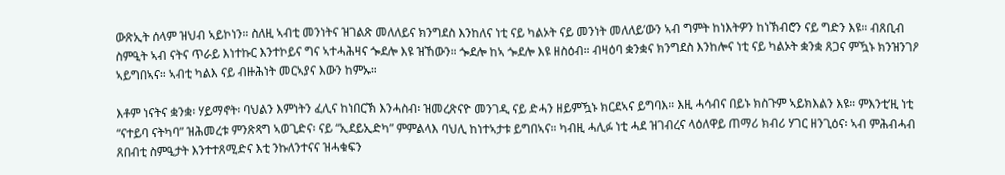ውጽኢት ሰላም ዝህብ ኣይኮነን። ስለዚ ኣብቲ መንነትና ዝገልጽ መለለይና ክንግደስ እንከለና ነቲ ናይ ካልኦት ናይ መንነት መለለይ’ውን ኣብ ግምት ከነእትዎን ከነኽብሮን ናይ ግድን እዩ። ብጸቢብ ስምዒት ኣብ ናትና ጥራይ እነተኩር እንተኮይና ግና ኣተሓሕዛና ጐደሎ እዩ ዝኸውን። ጐደሎ ከኣ ጐደሎ እዩ ዘስዕብ። ብዛዕባ ቋንቋና ክንግደስ እንከሎና ነቲ ናይ ካልኦት ቋንቋ ጸጋና ምዃኑ ክንዝንገዖ ኣይግበኣና። ኣብቲ ካልእ ናይ ብዙሕነት መርኣያና እውን ከምኡ።

እቶም ነናትና ቋንቋ፡ ሃይማኖት፡ ባህልን እምነትን ፈሊና ከነበርኽ እንሓስብ፡ ዝመረጽናዮ መንገዲ ናይ ድሓን ዘይምዃኑ ክርደኣና ይግባእ። እዚ ሓሳብና በይኑ ክስጉም ኣይክእልን እዩ። ምእንቲ’ዚ ነቲ “ናተይባ ናትካባ” ዝሕመረቱ ምንጽጻግ ኣወጊድና፡ ናይ “ኢደይኢድካ” ምምልላእ ባህሊ ከነተኣታቱ ይግበኣና። ካብዚ ሓሊፉ ነቲ ሓደ ዝገብረና ላዕለዋይ ጠማሪ ክብሪ ሃገር ዘንጊዕና፡ ኣብ ምሕብሓብ ጸበብቲ ስምዒታት እንተተጸሚድና እቲ ንኩለንተናና ዝሓቁፍን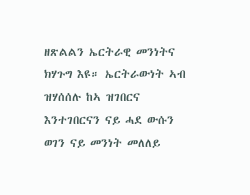ዘጽልልን ኤርትራዊ መንነትና ክሃጉግ እዩ። ኤርትራውነት ኣብ ዝሃሰሰሉ ከኣ ዝገበርና እንተገበርናን ናይ ሓደ ውሱን ወገን ናይ መንነት መለለይ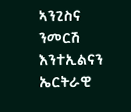ኣንጊስና ንመርሽ እንተኢልናን ኤርትራዊ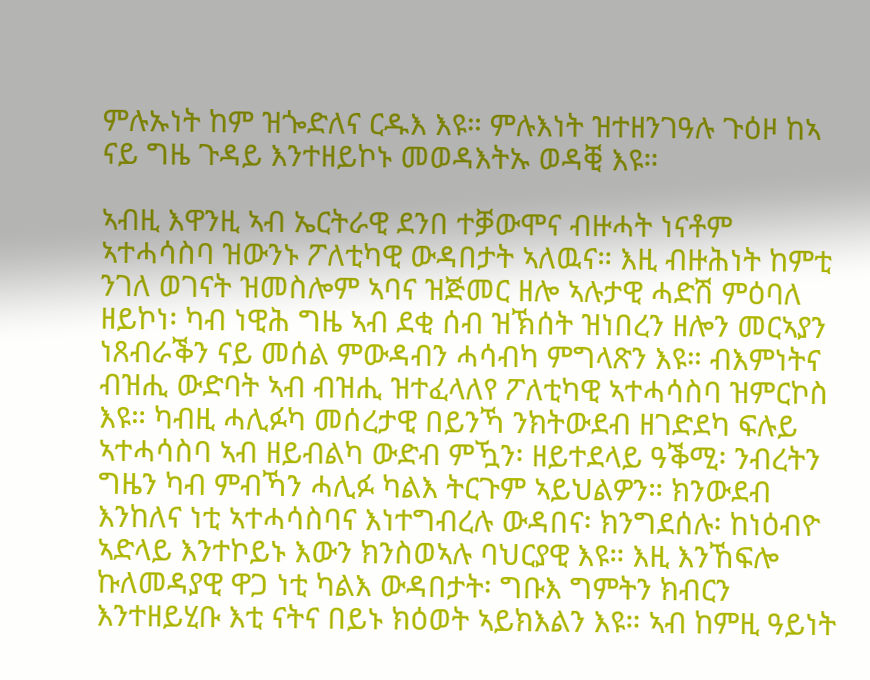ምሉኡነት ከም ዝጐድለና ርዱእ እዩ። ምሉእነት ዝተዘንገዓሉ ጉዕዞ ከኣ ናይ ግዜ ጉዳይ እንተዘይኮኑ መወዳእትኡ ወዳቒ እዩ።

ኣብዚ እዋንዚ ኣብ ኤርትራዊ ደንበ ተቓውሞና ብዙሓት ነናቶም ኣተሓሳስባ ዝውንኑ ፖለቲካዊ ውዳበታት ኣለዉና። እዚ ብዙሕነት ከምቲ ንገለ ወገናት ዝመስሎም ኣባና ዝጅመር ዘሎ ኣሉታዊ ሓድሽ ምዕባለ ዘይኮነ፡ ካብ ነዊሕ ግዜ ኣብ ደቂ ሰብ ዝኽሰት ዝነበረን ዘሎን መርኣያን ነጸብራቕን ናይ መሰል ምውዳብን ሓሳብካ ምግላጽን እዩ። ብእምነትና ብዝሒ ውድባት ኣብ ብዝሒ ዝተፈላለየ ፖለቲካዊ ኣተሓሳስባ ዝምርኮስ እዩ። ካብዚ ሓሊፉካ መሰረታዊ በይንኻ ንክትውደብ ዘገድደካ ፍሉይ ኣተሓሳስባ ኣብ ዘይብልካ ውድብ ምዃን፡ ዘይተደላይ ዓቕሚ፡ ንብረትን ግዜን ካብ ምብኻን ሓሊፉ ካልእ ትርጉም ኣይህልዎን። ክንውደብ እንከለና ነቲ ኣተሓሳስባና እነተግብረሉ ውዳበና፡ ክንግደሰሉ፡ ከነዕብዮ ኣድላይ እንተኮይኑ እውን ክንስወኣሉ ባህርያዊ እዩ። እዚ እንኸፍሎ ኩለመዳያዊ ዋጋ ነቲ ካልእ ውዳበታት፡ ግቡእ ግምትን ክብርን እንተዘይሂቡ እቲ ናትና በይኑ ክዕወት ኣይክእልን እዩ። ኣብ ከምዚ ዓይነት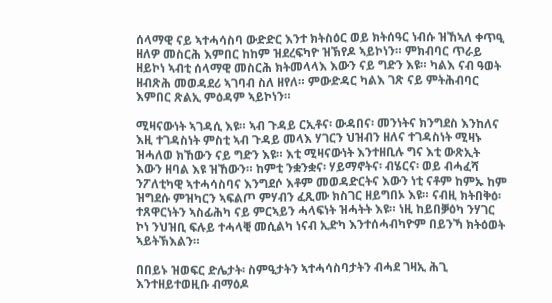ሰላማዊ ናይ ኣተሓሳስባ ውድድር እንተ ክትስዕር ወይ ክትሰዓር ነብሱ ዝኸኣለ ቀጥዒ ዘለዎ መስርሕ እምበር ከከም ዝደረፍካዮ ዝኽየዶ ኣይኮነን። ምክብባር ጥራይ ዘይኮነ ኣብቲ ሰላማዊ መስርሕ ክትመላላእ እውን ናይ ግድን እዩ። ካልእ ናብ ዓወት ዘብጽሕ መወዳደሪ ኣገባብ ስለ ዘየለ። ምውድዳር ካልእ ገጽ ናይ ምትሕብባር እምበር ጽልኢ ምዕዳም ኣይኮነን።

ሚዛናውነት ኣገዳሲ እዩ። ኣብ ጉዳይ ርኢቶና፡ ውዳበና፡ መንነትና ክንግደስ እንከለና እዚ ተገዳስነት ምስቲ ኣብ ጉዳይ መላእ ሃገርን ህዝብን ዘለና ተገዳስነት ሚዛኑ ዝሓለወ ክኸውን ናይ ግድን እዩ። እቲ ሚዛናውነት እንተዘቢሉ ግና እቲ ውጽኢት እውን ዘባል እዩ ዝኸውን። ከምቲ ንቋንቋና፡ ሃይማኖትና፡ ብሄርና፡ ወይ ብሓፈሻ ንፖለቲካዊ ኣተሓሳስባና እንግደሶ እቶም መወዳድርትና እውን ነቲ ናቶም ከምኡ ከም ዝግደሱ ምዝካርን ኣፍልጦ ምሃብን ፈጺሙ ክስገር ዘይግበኦ እዩ። ናብዚ ክትበቅዕ፡ ተጸዋርነትን ኣስፊሕካ ናይ ምርኣይን ሓላፍነት ዝሓትት እዩ። ነዚ ከይበቓዕካ ንሃገር ኮነ ንህዝቢ ፍሉይ ተሓላቒ መሲልካ ነናብ ኢድካ እንተሰሓብካዮም በይንኻ ክትዕወት ኣይትኽእልን።

በበይኑ ዝወፍር ድሌታት፡ ስምዒታትን ኣተሓሳስባታትን ብሓደ ገዛኢ ሕጊ እንተዘይተወዚቡ ብማዕዶ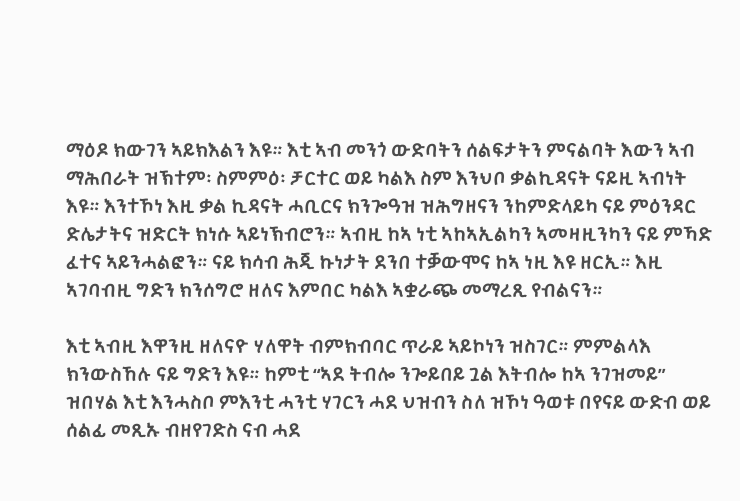ማዕዶ ክውገን ኣይክእልን እዩ። እቲ ኣብ መንጎ ውድባትን ሰልፍታትን ምናልባት እውን ኣብ ማሕበራት ዝኽተም፡ ስምምዕ፡ ቻርተር ወይ ካልእ ስም እንህቦ ቃልኪዳናት ናይዚ ኣብነት እዩ። እንተኾነ እዚ ቃል ኪዳናት ሓቢርና ክንጐዓዝ ዝሕግዘናን ንከምድላይካ ናይ ምዕንዳር ድሌታትና ዝድርት ክነሱ ኣይነኽብሮን። ኣብዚ ከኣ ነቲ ኣከኣኢልካን ኣመዛዚንካን ናይ ምኻድ ፈተና ኣይንሓልፎን። ናይ ክሳብ ሕጂ ኩነታት ደንበ ተቓውሞና ከኣ ነዚ እዩ ዘርኢ። እዚ ኣገባብዚ ግድን ክንሰግሮ ዘለና እምበር ካልእ ኣቋራጭ መማረጺ የብልናን።

እቲ ኣብዚ እዋንዚ ዘለናዮ ሃለዋት ብምክብባር ጥራይ ኣይኮነን ዝስገር። ምምልላእ ክንውስኸሉ ናይ ግድን እዩ። ከምቲ “ኣደ ትብሎ ንጐይበይ ጓል እትብሎ ከኣ ንገዝመይ” ዝበሃል እቲ እንሓስቦ ምእንቲ ሓንቲ ሃገርን ሓደ ህዝብን ስለ ዝኾነ ዓወቱ በየናይ ውድብ ወይ ሰልፊ መጺኡ ብዘየገድስ ናብ ሓደ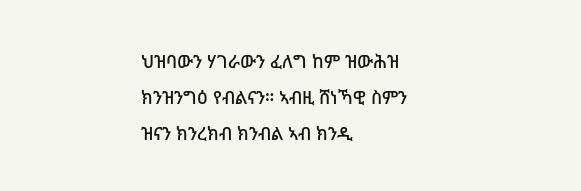ህዝባውን ሃገራውን ፈለግ ከም ዝውሕዝ ክንዝንግዕ የብልናን። ኣብዚ ሸነኻዊ ስምን ዝናን ክንረክብ ክንብል ኣብ ክንዲ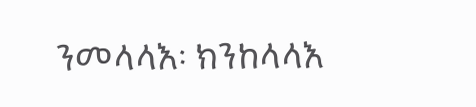ንመላላእ፡ ክንከላላእ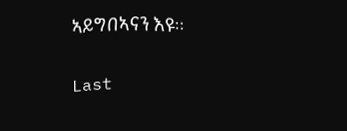ኣይግበኣናን እዩ።

Last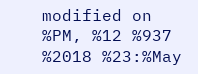modified on %PM, %12 %937 %2018 %23:%May